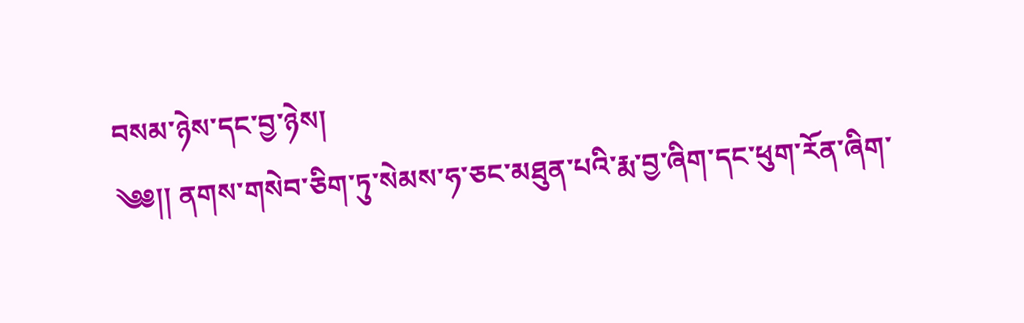བསམ་ཉེས་དང་བྱ་ཉེས།
༄༅།། ནགས་གསེབ་ཅིག་ཏུ་སེམས་ཧ་ཅང་མཐུན་པའི་རྨ་བྱ་ཞིག་དང་ཕུག་རོན་ཞིག་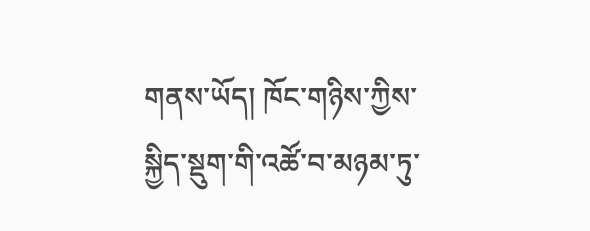གནས་ཡོད། ཁོང་གཉིས་ཀྱིས་སྐྱིད་སྡུག་གི་འཚོ་བ་མཉམ་ཏུ་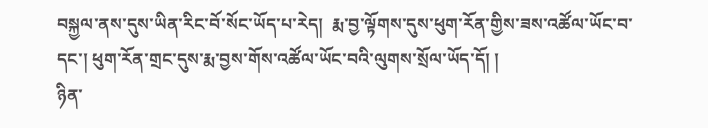བསྐྱལ་ནས་དུས་ཡིན་རིང་བོ་སོང་ཡོད་པ་རེད།  རྨ་བྱ་ལྟོགས་དུས་ཕུག་རོན་གྱིས་ཟས་འཚོལ་ཡོང་བ་དང་། ཕུག་རོན་གྲང་དུས་རྨ་བྱས་གོས་འཚོལ་ཡོང་བའི་ལུགས་སྲོལ་ཡོད་དོ། །
ཉིན་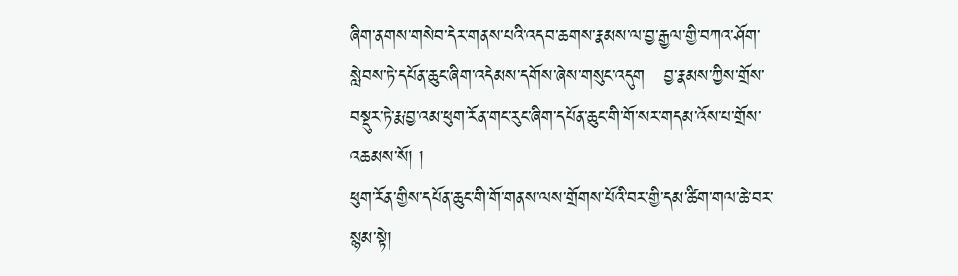ཞིག་ནགས་གསེབ་དེར་གནས་པའི་འདབ་ཆགས་རྣམས་ལ་བྱ་རྒྱལ་གྱི་བཀའ་ཤོག་སླེབས་ཏེ་དཔོན་ཆུང་ཞིག་འདེམས་དགོས་ཞེས་གསུང་འདུག   བྱ་རྣམས་ཀྱིས་གྲོས་བསྡུར་ཏེ་རྨ་བྱ་འམ་ཕུག་རོན་གང་རུང་ཞིག་དཔོན་ཆུང་གི་གོ་སར་གདམ་འོས་པ་གྲོས་འཆམས་སོ། །
ཕུག་རོན་གྱིས་དཔོན་ཆུང་གི་གོ་གནས་ལས་གྲོགས་པོའི་བར་གྱི་དམ་ཚིག་གལ་ཆེ་བར་སྙམ་སྟེ།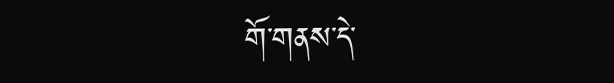གོ་གནས་དེ་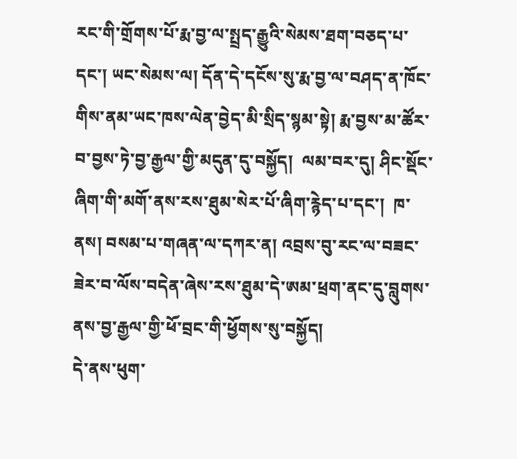རང་གི་གྲོགས་པོ་རྨ་བྱ་ལ་སྤྲད་རྒྱུའི་སེམས་ཐག་བཅད་པ་དང་། ཡང་སེམས་ལ། དོན་དེ་དངོས་སུ་རྨ་བྱ་ལ་བཤད་ན་ཁོང་གིས་ནམ་ཡང་ཁས་ལེན་བྱེད་མི་སྲིད་སྙམ་སྟེ། རྨ་བྱས་མ་ཚོར་བ་བྱས་ཏེ་བྱ་རྒྱལ་གྱི་མདུན་དུ་བསྐྱོད།  ལམ་བར་དུ། ཤིང་སྡོང་ཞིག་གི་མགོ་ནས་རས་ཐུམ་སེར་པོ་ཞིག་རྙེད་པ་དང་།  ཁ་ནས། བསམ་པ་གཞན་ལ་དཀར་ན། འབྲས་བུ་རང་ལ་བཟང་ཟེར་བ་ལོས་བདེན་ཞེས་རས་ཐུམ་དེ་ཨམ་ཕྲག་ནང་དུ་བླུགས་ནས་བྱ་རྒྱལ་གྱི་ཕོ་བྲང་གི་ཕྱོགས་སུ་བསྐྱོད།
དེ་ནས་ཕུག་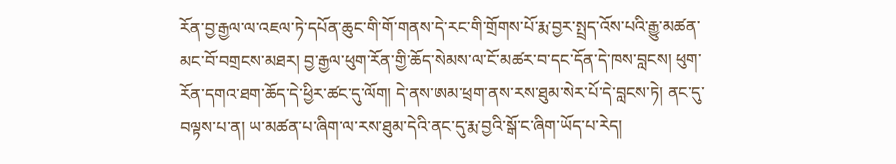རོན་བྱ་རྒྱལ་ལ་འཇལ་ཏེ་དཔོན་ཆུང་གི་གོ་གནས་དེ་རང་གི་གྲོགས་པོ་རྨ་བྱར་སྤྲད་འོས་པའི་རྒྱུ་མཚན་མང་བོ་བགྲངས་མཐར། བྱ་རྒྱལ་ཕུག་རོན་གྱི་ཆོད་སེམས་ལ་ངོ་མཚར་བ་དང་དོན་དེ་ཁས་བླངས། ཕུག་རོན་དགའ་ཐག་ཆོད་དེ་ཕྱིར་ཚང་དུ་ལོག། དེ་ནས་ཨམ་ཕྲག་ནས་རས་ཐུམ་སེར་པོ་དེ་བླངས་ཏེ། ནང་དུ་བལྟས་པ་ན། ཡ་མཚན་པ་ཞིག་ལ་རས་ཐུམ་དེའི་ནང་དུ་རྨ་བྱའི་སྒོ་ང་ཞིག་ཡོད་པ་རེད།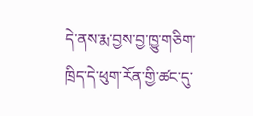དེ་ནས་རྨ་བྱས་བྱ་ཁྱུ་གཅིག་ཁྲིད་དེ་ཕུག་རོན་གྱི་ཚང་དུ་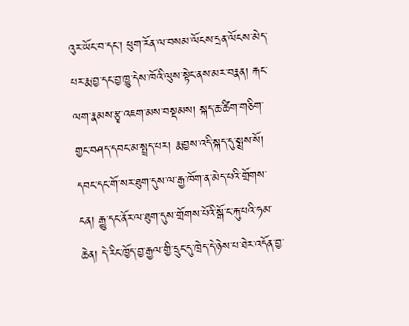འུར་ཡོང་བ་དང་། ཕུག་རོན་ལ་བསམ་ལོངས་དྲན་ལོངས་མེད་པར་རྨ་བྱ་དང་བྱ་ཁྱུ་དེས་ཁོའི་ལུས་སྟེང་ནས་མར་བརྣན། རྐང་ལག་རྣམས་རྩྭ་འཇག་མས་བསྡམས། སྐད་ཆ་ཚིག་གཅིག་གྱང་བཤད་དབང་མ་སྤྲད་པར། རྨ་བྱས་འདི་སྐད་དུ་སྨྲས་སོ། དབང་དང་གོ་སར་ཐུག་དུས་ལ་རྒྱ་ཁོག་ན་མེད་པའི་གྲོགས་ངན། རྒྱུ་དང་ནོར་ལ་ཐུག་དུས་གྲོགས་པོའི་སྒོ་ང་རྐུ་པའི་ཧམ་ཆེན། དེ་རིང་ཁྱོད་བྱ་རྒྱལ་གྱི་དྲུང་དུ་ཁྲེད་དེ་ཉེས་པ་ཐེར་འདོན་བྱ་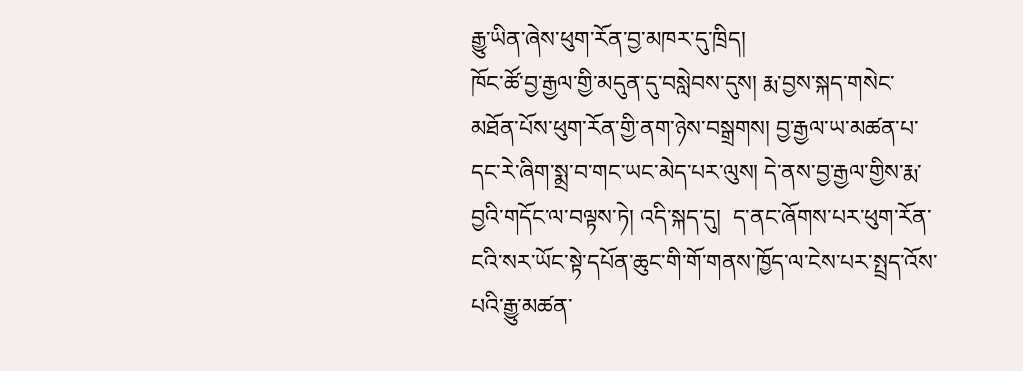རྒྱུ་ཡིན་ཞེས་ཕུག་རོན་བྱ་མཁར་དུ་ཁྲིད།
ཁོང་ཚོ་བྱ་རྒྱལ་གྱི་མདུན་དུ་བསླེབས་དུས། རྨ་བྱས་སྐད་གསེང་མཐོན་པོས་ཕུག་རོན་གྱི་ནག་ཉེས་བསྒྲགས། བྱ་རྒྱལ་ཡ་མཚན་པ་དང་རེ་ཞིག་སྨྲ་བ་གང་ཡང་མེད་པར་ལུས། དེ་ནས་བྱ་རྒྱལ་གྱིས་རྨ་བྱའི་གདོང་ལ་བལྟས་ཏེ། འདི་སྐད་དུ།  ད་ནང་ཞོགས་པར་ཕུག་རོན་ངའི་སར་ཡོང་སྟེ་དཔོན་ཆུང་གི་གོ་གནས་ཁྱོད་ལ་ངེས་པར་སྤྲད་འོས་པའི་རྒྱུ་མཚན་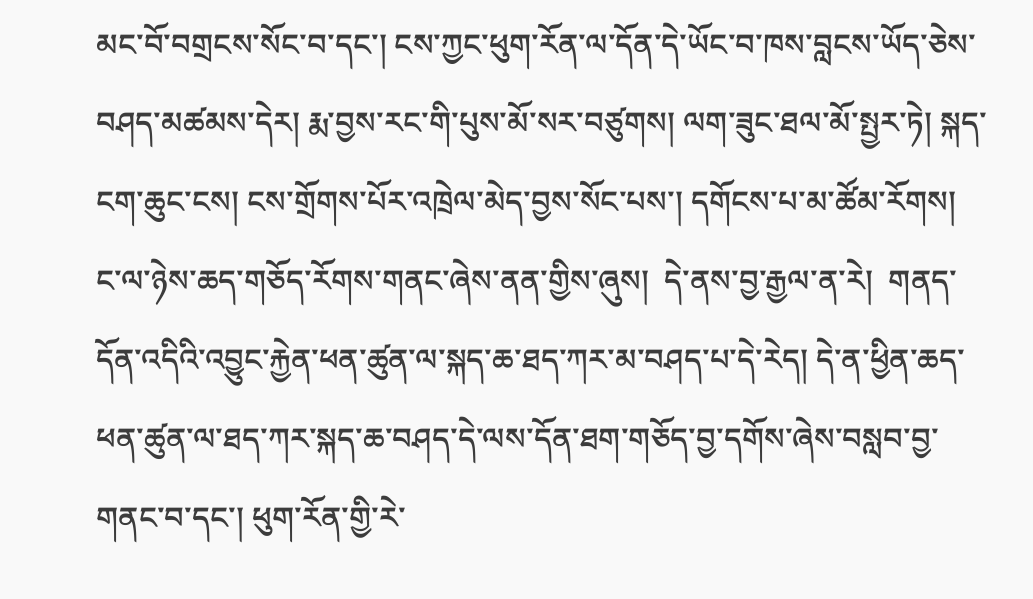མང་བོ་བགྲངས་སོང་བ་དང་། ངས་ཀྱང་ཕུག་རོན་ལ་དོན་དེ་ཡོང་བ་ཁས་བླངས་ཡོད་ཅེས་བཤད་མཚམས་དེར། རྨ་བྱས་རང་གི་པུས་མོ་སར་བཙུགས། ལག་ཟུང་ཐལ་མོ་སྤྱར་ཏེ། སྐད་ངག་ཆུང་ངས། ངས་གྲོགས་པོར་འཁྲེལ་མེད་བྱས་སོང་པས་། དགོངས་པ་མ་ཚོམ་རོགས། ང་ལ་ཉེས་ཆད་གཅོད་རོགས་གནང་ཞེས་ནན་གྱིས་ཞུས།  དེ་ནས་བྱ་རྒྱལ་ན་རེ།  གནད་དོན་འདིའི་འབྱུང་རྐྱེན་ཕན་ཚུན་ལ་སྐད་ཆ་ཐད་ཀར་མ་བཤད་པ་དེ་རེད། དེ་ན་ཕྱིན་ཆད་ཕན་ཚུན་ལ་ཐད་ཀར་སྐད་ཆ་བཤད་དེ་ལས་དོན་ཐག་གཅོད་བྱ་དགོས་ཞེས་བསླབ་བྱ་གནང་བ་དང་། ཕུག་རོན་གྱི་རེ་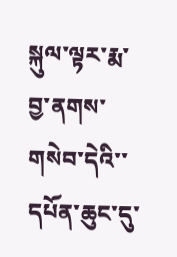སྐུལ་ལྟར་རྨ་བྱ་ནགས་གསེབ་དེའི་་དཔོན་ཆུང་དུ་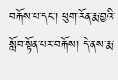བརྐོས་པ་དང་། ཕུག་རོན་རྨ་བྱའི་སློབ་སྟོན་པར་བརྐོས། དེ་ནས་རྨ་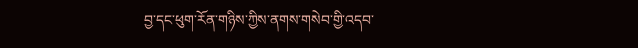བྱ་དང་ཕུག་རོན་གཉིས་ཀྱིས་ནགས་གསེབ་གྱི་འདབ་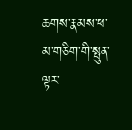ཆགས་རྣམས་ཕ་མ་གཅིག་གི་སྤུན་ལྟར་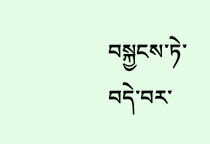བསྐྱངས་ཏེ་བདེ་བར་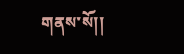གནས་སོ།།